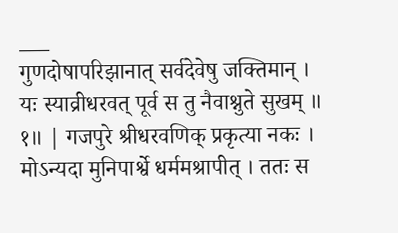___
गुणदोषापरिझानात् सर्वदेवेषु जक्तिमान् । यः स्याव्रीधरवत् पूर्व स तु नैवाश्नुते सुखम् ॥ १॥ | गजपुरे श्रीधरवणिक् प्रकृत्या नकः । मोऽन्यदा मुनिपार्श्वे धर्ममश्रापीत् । ततः स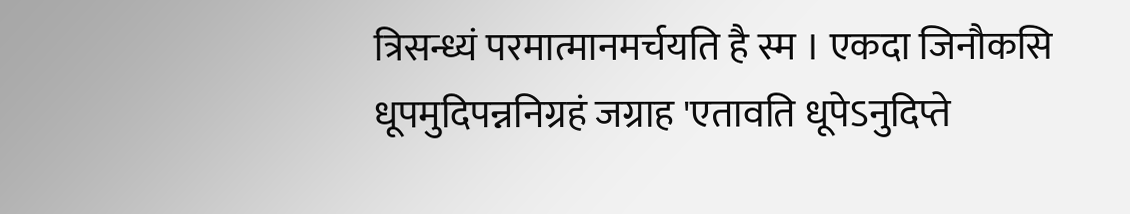त्रिसन्ध्यं परमात्मानमर्चयति है स्म । एकदा जिनौकसि धूपमुदिपन्ननिग्रहं जग्राह 'एतावति धूपेऽनुदिप्ते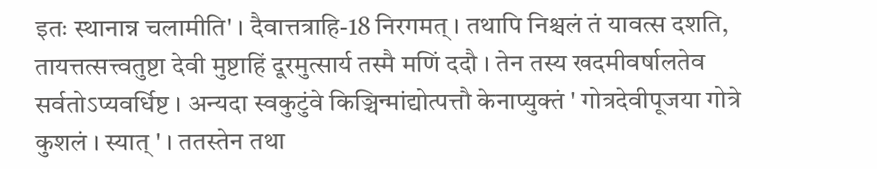इतः स्थानान्न चलामीति' । दैवात्तत्राहि-18 निरगमत् । तथापि निश्चलं तं यावत्स दशति, तायत्तत्सत्त्वतुष्टा देवी मुष्टाहिं दूरमुत्सार्य तस्मै मणिं ददौ । तेन तस्य खदमीवर्षालतेव सर्वतोऽप्यवर्धिष्ट । अन्यदा स्वकुटुंवे किञ्चिन्मांद्योत्पत्तौ केनाप्युक्तं ' गोत्रदेवीपूजया गोत्रे कुशलं । स्यात् ' । ततस्तेन तथा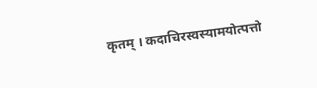कृतम् । कदाचिरस्वस्यामयोत्पत्तो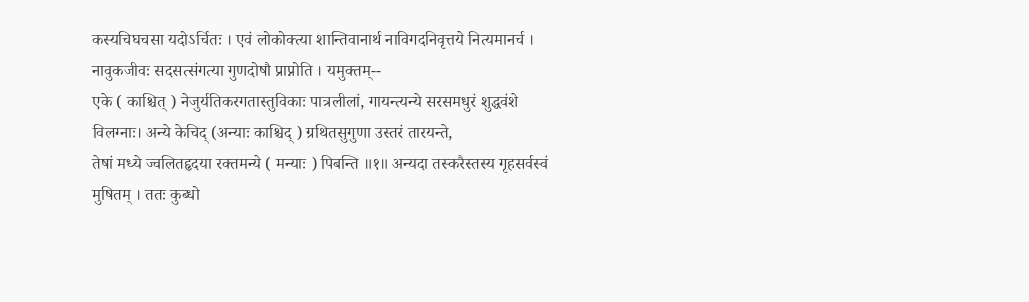कस्यचिघचसा यदोऽर्चितः । एवं लोकोक्त्या शान्तिवानार्थ नाविगदनिवृत्तये नित्यमानर्च । नावुकजीवः सदसत्संगत्या गुणदोषौ प्राप्नोति । यमुक्तम्--
एके ( काश्चित् ) नेजुर्यतिकरगतास्तुविकाः पात्रलीलां, गायन्त्यन्ये सरसमधुरं शुद्धवंशे विलग्नाः। अन्ये केचिद् (अन्याः काश्चिद् ) ग्रथितसुगुणा उस्तरं तारयन्ते,
तेषां मध्ये ज्वलितहृदया रक्तमन्ये ( मन्याः ) पिबन्ति ॥१॥ अन्यदा तस्करैस्तस्य गृहसर्वस्वं मुषितम् । ततः कुब्धो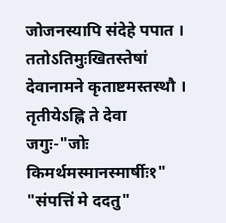जोजनस्यापि संदेहे पपात । ततोऽतिमुःखितस्तेषां देवानामने कृताष्टमस्तस्थौ । तृतीयेऽह्नि ते देवा जगुः-"जोः किमर्थमस्मानस्मार्षीः१" "संपत्तिं मे ददतु"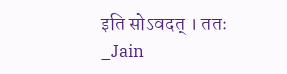इति सोऽवदत् । ततः
_Jain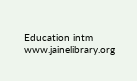Education intm
www.jainelibrary.org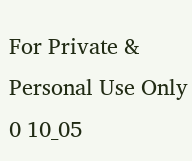For Private & Personal Use Only
0 10_05